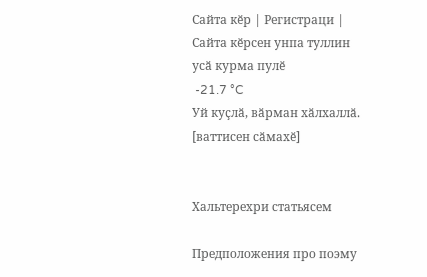Сайта кӗр | Регистраци | Сайта кӗрсен унпа туллин усӑ курма пулӗ
 -21.7 °C
Уй куҫлӑ, вӑрман хӑлхаллӑ.
[ваттисен сӑмахӗ]


Хальтерехри статьясем

Предположения про поэму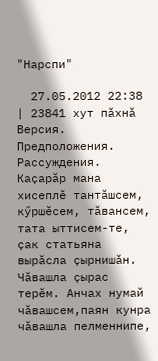"Нарспи"

  27.05.2012 22:38 | 23841 хут пӑхнӑ
Версия. Предположения. Рассуждения.
Каҫарӑр мана хисеплӗ тантӑшсем, кӳршӗсем, тӑвансем, тата ыттисем-те, ҫак статьяна вырӑсла ҫырнишӑн. Чӑвашла ҫырас терӗм. Анчах нумай чӑвашсем,паян кунра чӑвашла пелменнипе,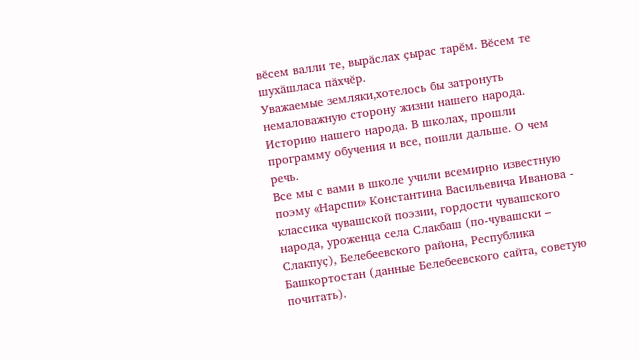вӗсем валли те, вырӑслах ҫырас тарӗм. Вӗсем те шухӑшласа пӑхчӗр.
Уважаемые земляки,хотелось бы затронуть немаловажную сторону жизни нашего народа. Историю нашего народа. В школах, прошли программу обучения и все, пошли дальше. О чем речь.
Все мы с вами в школе учили всемирно известную поэму «Нарспи» Константина Васильевича Иванова - классика чувашской поэзии, гордости чувашского народа, уроженца села Слакбаш (по-чувашски – Слакпуҫ), Белебеевского района, Республика Башкортостан (данные Белебеевского сайта, советую почитать).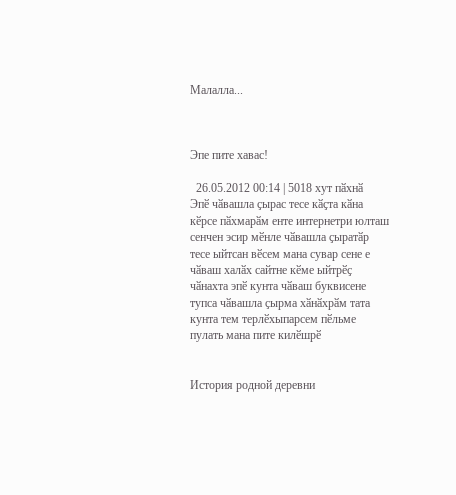Малалла...



Эпе пите хавас!

  26.05.2012 00:14 | 5018 хут пӑхнӑ
Эпӗ чӑвашла ҫырас тесе кӑҫта кӑна кӗрсе пӑхмарӑм енте интернетри юлташ сенчен эсир мӗнле чӑвашла ҫыратӑр тесе ыйтсан вӗсем мана сувар сене е чӑваш халӑх сайтне кӗме ыйтрӗҫ чӑнахта эпӗ кунта чӑваш буквисене тупса чӑвашла ҫырма хӑнӑхрӑм тата кунта тем терлӗхыпарсем пӗльме пулать мана пите килӗшрӗ


История родной деревни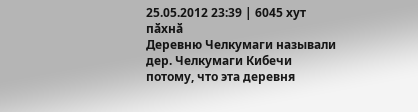25.05.2012 23:39 | 6045 хут пӑхнӑ
Деревню Челкумаги называли дер. Челкумаги Кибечи потому, что эта деревня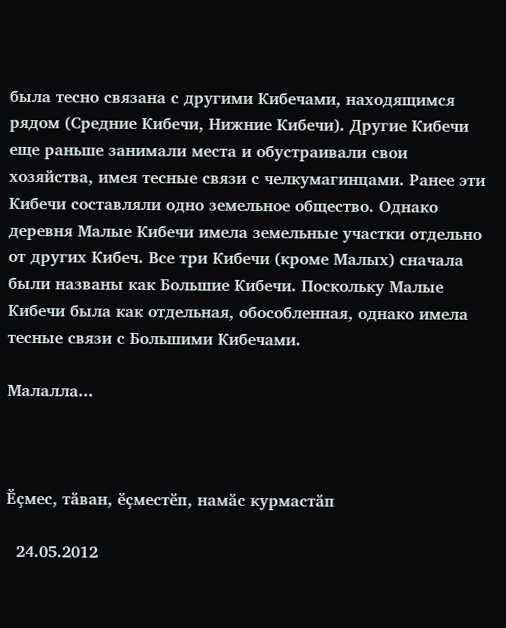была тесно связана с другими Кибечами, находящимся рядом (Средние Кибечи, Нижние Кибечи). Другие Кибечи еще раньше занимали места и обустраивали свои хозяйства, имея тесные связи с челкумагинцами. Ранее эти Кибечи составляли одно земельное общество. Однако деревня Малые Кибечи имела земельные участки отдельно от других Кибеч. Все три Кибечи (кроме Малых) сначала были названы как Большие Кибечи. Поскольку Малые Кибечи была как отдельная, обособленная, однако имела тесные связи с Большими Кибечами.

Малалла...



Ӗҫмес, тӑван, ӗҫместӗп, намӑс курмастӑп

  24.05.2012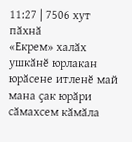11:27 | 7506 хут пӑхнӑ
«Екрем» халӑх ушкӑнӗ юрлакан юрӑсене итленӗ май мана ҫак юрӑри сӑмахсем кӑмӑла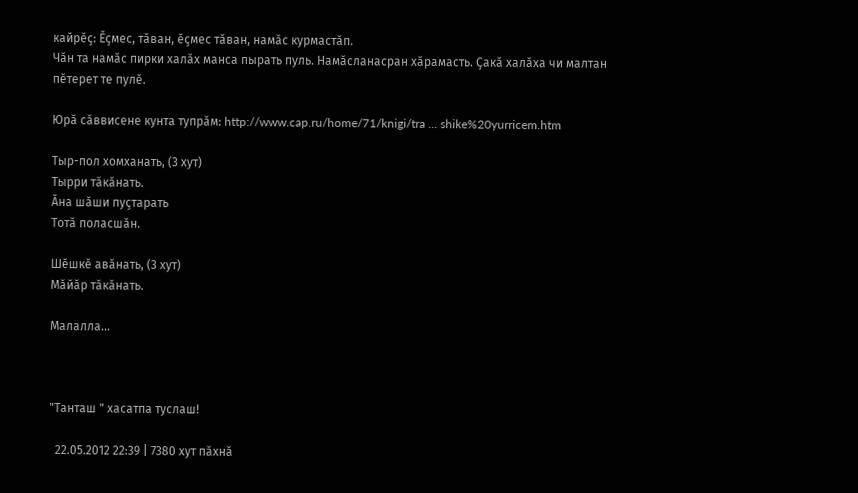кайрӗҫ: Ӗҫмес, тӑван, ӗҫмес тӑван, намӑс курмастӑп.
Чӑн та намӑс пирки халӑх манса пырать пуль. Намӑсланасран хӑрамасть. Ҫакӑ халӑха чи малтан пӗтерет те пулӗ.

Юрӑ сӑввисене кунта тупрӑм: http://www.cap.ru/home/71/knigi/tra ... shike%20yurricem.htm

Тыр-пол хомханать, (3 хут)
Тырри тӑкӑнать.
Ӑна шӑши пуҫтарать
Тотӑ поласшӑн.

Шӗшкӗ авӑнать, (3 хут)
Мӑйӑр тӑкӑнать.

Малалла...



"Танташ " хасатпа туслаш!

  22.05.2012 22:39 | 7380 хут пӑхнӑ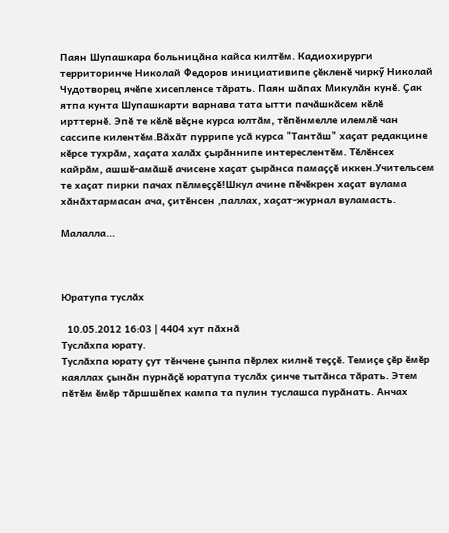Паян Шупашкара больницӑна кайса килтӗм. Кадиохирурги территоринче Николай Федоров инициативипе ҫӗкленӗ чиркӳ Николай Чудотворец ячӗпе хисепленсе тӑрать. Паян шӑпах Микулӑн кунӗ. Ҫак ятпа кунта Шупашкарти варнава тата ытти пачӑшкӑсем кӗлӗ ирттернӗ. Эпӗ те кӗлӗ вӗҫне курса юлтӑм, тӗпӗнмелле илемлӗ чан сассипе килентӗм.Вӑхӑт пуррипе усӑ курса "Тантӑш" хаҫат редакцине кӗрсе тухрӑм, хаҫата халӑх ҫырӑннипе интереслентӗм. Тӗлӗнсех кайрӑм, ашшӗ-амӑшӗ ачисене хаҫат ҫырӑнса памаҫҫӗ иккен.Учительсем те хаҫат пирки пачах пӗлмеҫҫӗ!Шкул ачине пӗчӗкрен хаҫат вулама хӑнӑхтармасан ача, ҫитӗнсен ,паллах, хаҫат-журнал вуламасть.

Малалла...



Юратупа туслӑх

  10.05.2012 16:03 | 4404 хут пӑхнӑ
Туслӑхпа юрату.
Туслӑхпа юрату ҫут тӗнчене ҫынпа пӗрлех килнӗ теҫҫӗ. Темиҫе ҫӗр ӗмӗр каяллах ҫынӑн пурнӑҫӗ юратупа туслӑх ҫинче тытӑнса тӑрать. Этем пӗтӗм ӗмӗр тӑршшӗпех кампа та пулин туслашса пурӑнать. Анчах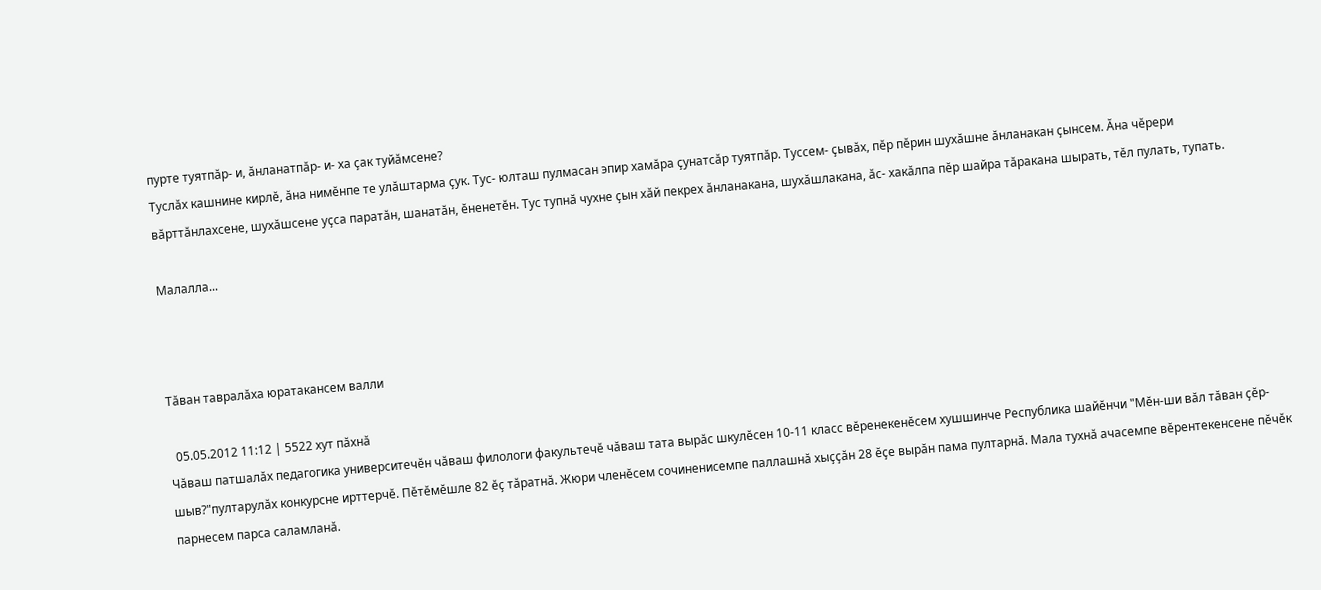пурте туятпӑр- и, ӑнланатпӑр- и- ха ҫак туйӑмсене?
Туслӑх кашнине кирлӗ, ӑна нимӗнпе те улӑштарма ҫук. Тус- юлташ пулмасан эпир хамӑра ҫунатсӑр туятпӑр. Туссем- ҫывӑх, пӗр пӗрин шухӑшне ӑнланакан ҫынсем. Ӑна чӗрери вӑрттӑнлахсене, шухӑшсене уҫса паратӑн, шанатӑн, ӗненетӗн. Тус тупнӑ чухне ҫын хӑй пекрех ӑнланакана, шухӑшлакана, ӑс- хакӑлпа пӗр шайра тӑракана шырать, тӗл пулать, тупать.

Малалла...



Тӑван тавралӑха юратакансем валли

  05.05.2012 11:12 | 5522 хут пӑхнӑ
Чӑваш патшалӑх педагогика университечӗн чӑваш филологи факультечӗ чӑваш тата вырӑс шкулӗсен 10-11 класс вӗренекенӗсем хушшинче Республика шайӗнчи "Мӗн-ши вӑл тӑван ҫӗр-шыв?"пултарулӑх конкурсне ирттерчӗ. Пӗтӗмӗшле 82 ӗҫ тӑратнӑ. Жюри членӗсем сочиненисемпе паллашнӑ хыҫҫӑн 28 ӗҫе вырӑн пама пултарнӑ. Мала тухнӑ ачасемпе вӗрентекенсене пӗчӗк парнесем парса саламланӑ.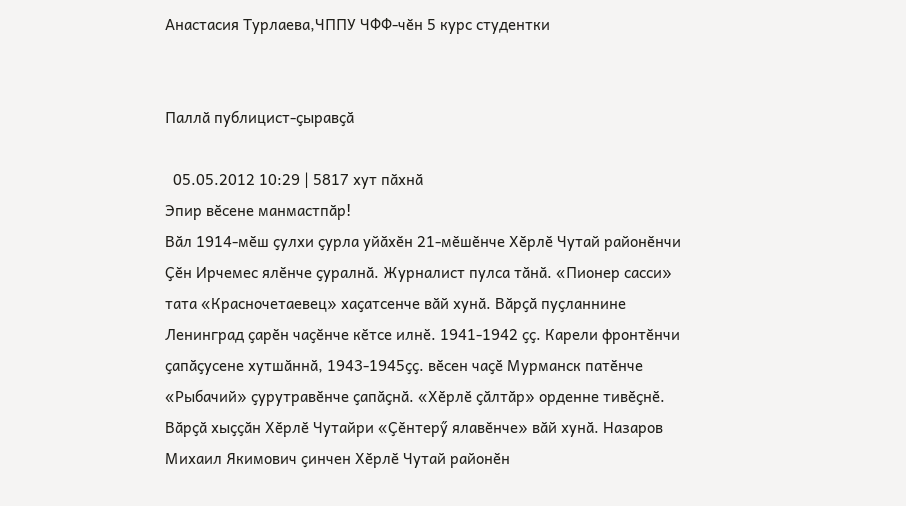Анастасия Турлаева,ЧППУ ЧФФ-чӗн 5 курс студентки


Паллӑ публицист-ҫыравҫӑ

  05.05.2012 10:29 | 5817 хут пӑхнӑ
Эпир вӗсене манмастпӑр!
Вӑл 1914-мӗш ҫулхи ҫурла уйӑхӗн 21-мӗшӗнче Хӗрлӗ Чутай районӗнчи Ҫӗн Ирчемес ялӗнче ҫуралнӑ. Журналист пулса тӑнӑ. «Пионер сасси» тата «Красночетаевец» хаҫатсенче вӑй хунӑ. Вӑрҫӑ пуҫланнине Ленинград ҫарӗн чаҫӗнче кӗтсе илнӗ. 1941-1942 ҫҫ. Карели фронтӗнчи ҫапӑҫусене хутшӑннӑ, 1943-1945ҫҫ. вӗсен чаҫӗ Мурманск патӗнче «Рыбачий» ҫурутравӗнче ҫапӑҫнӑ. «Хӗрлӗ ҫӑлтӑр» орденне тивӗҫнӗ. Вӑрҫӑ хыҫҫӑн Хӗрлӗ Чутайри «Ҫӗнтерӳ ялавӗнче» вӑй хунӑ. Назаров Михаил Якимович ҫинчен Хӗрлӗ Чутай районӗн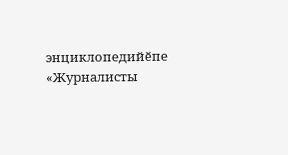энциклопедийӗпе «Журналисты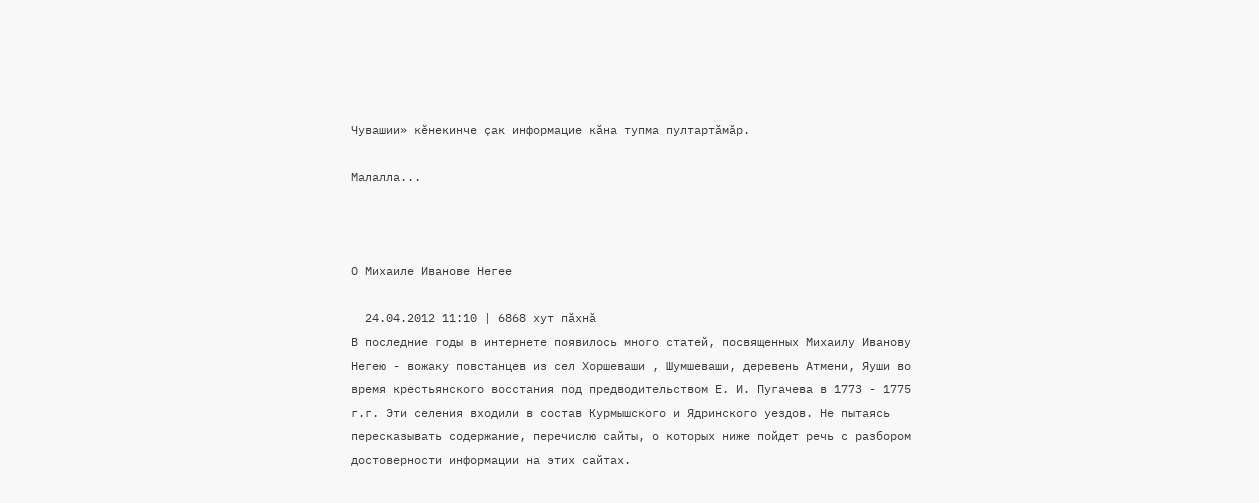Чувашии» кӗнекинче ҫак информацие кӑна тупма пултартӑмӑр.

Малалла...



О Михаиле Иванове Негее

  24.04.2012 11:10 | 6868 хут пӑхнӑ
В последние годы в интернете появилось много статей, посвященных Михаилу Иванову Негею - вожаку повстанцев из сел Хоршеваши , Шумшеваши, деревень Атмени, Яуши во время крестьянского восстания под предводительством Е. И. Пугачева в 1773 - 1775 г.г. Эти селения входили в состав Курмышского и Ядринского уездов. Не пытаясь пересказывать содержание, перечислю сайты, о которых ниже пойдет речь с разбором достоверности информации на этих сайтах.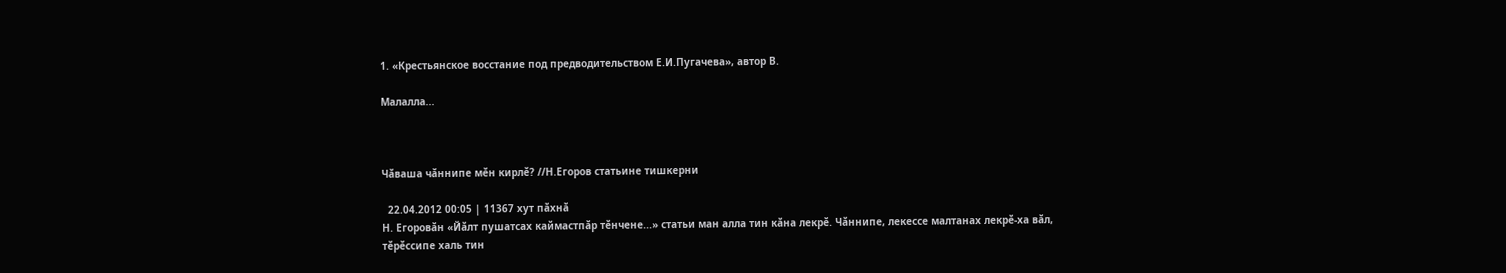1. «Крестьянское восстание под предводительством Е.И.Пугачева», автор В.

Малалла...



Чӑваша чӑннипе мӗн кирлӗ? //Н.Егоров статьине тишкерни

  22.04.2012 00:05 | 11367 хут пӑхнӑ
Н. Егоровӑн «Йӑлт пушатсах каймастпӑр тӗнчене...» статьи ман алла тин кӑна лекрӗ. Чӑннипе, лекессе малтанах лекрӗ-ха вӑл, тӗрӗссипе халь тин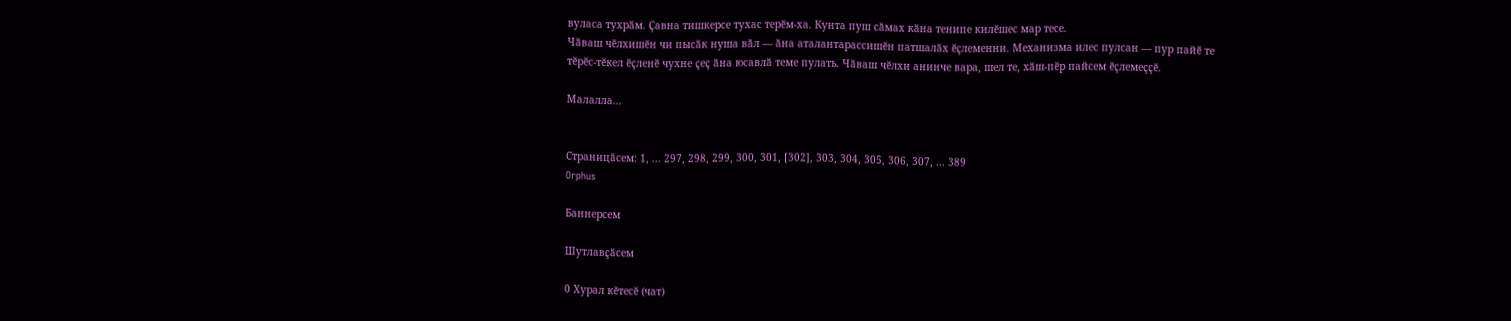вуласа тухрӑм. Ҫавна тишкерсе тухас терӗм-ха. Кунта пуш сӑмах кӑна тенипе килӗшес мар тесе.
Чӑваш чӗлхишӗн чи пысӑк нуша вӑл — ӑна аталантарассишӗн патшалӑх ӗҫлеменни. Механизма илес пулсан — пур пайӗ те тӗрӗс-тӗкел ӗҫленӗ чухне ҫеҫ ӑна юсавлӑ теме пулать. Чӑваш чӗлхи анинче вара, шел те, хӑш-пӗр пайсем ӗҫлемеҫҫӗ.

Малалла...


Страницӑсем: 1, ... 297, 298, 299, 300, 301, [302], 303, 304, 305, 306, 307, ... 389
Orphus

Баннерсем

Шутлавҫӑсем

0 Хурал кӗтесӗ (чат)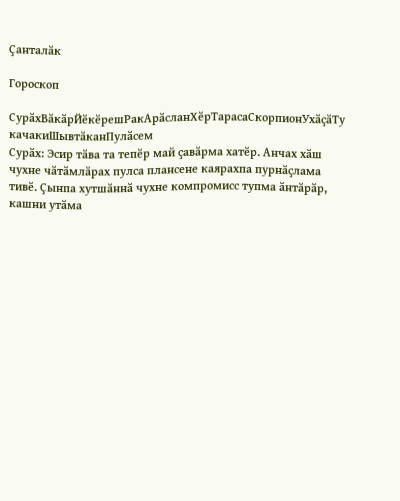Ҫанталӑк

Гороскоп

СурӑхВӑкӑрЙӗкӗрешРакАрӑсланХӗрТарасаСкорпионУхӑҫӑТу качакиШывтӑканПулӑсем
Сурӑх: Эсир тӑва та тепӗр май ҫавӑрма хатӗр. Анчах хӑш чухне чӑтӑмлӑрах пулса плансене каярахпа пурнӑҫлама тивӗ. Ҫынпа хутшӑннӑ чухне компромисс тупма ӑнтӑрӑр, кашни утӑма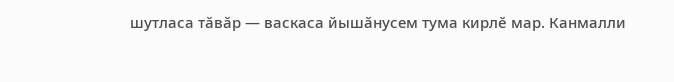шутласа тӑвӑр — васкаса йышӑнусем тума кирлӗ мар. Канмалли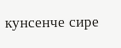кунсенче сире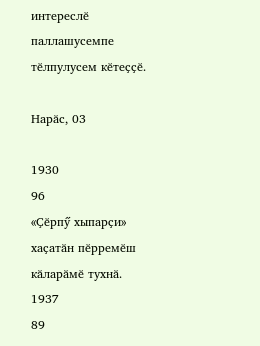интереслӗ паллашусемпе тӗлпулусем кӗтеҫҫӗ.

Нарӑс, 03

1930
96
«Ҫӗрпӳ хыпарҫи» хаҫатӑн пӗрремӗш кӑларӑмӗ тухнӑ.
1937
89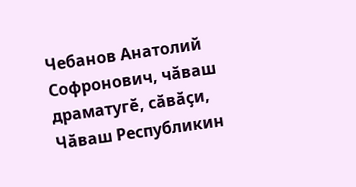Чебанов Анатолий Софронович, чӑваш драматугӗ, сӑвӑҫи, Чӑваш Республикин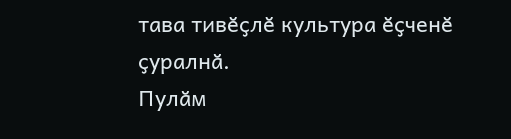тава тивӗҫлӗ культура ӗҫченӗ ҫуралнӑ.
Пулӑм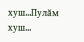хуш...Пулӑм хуш...